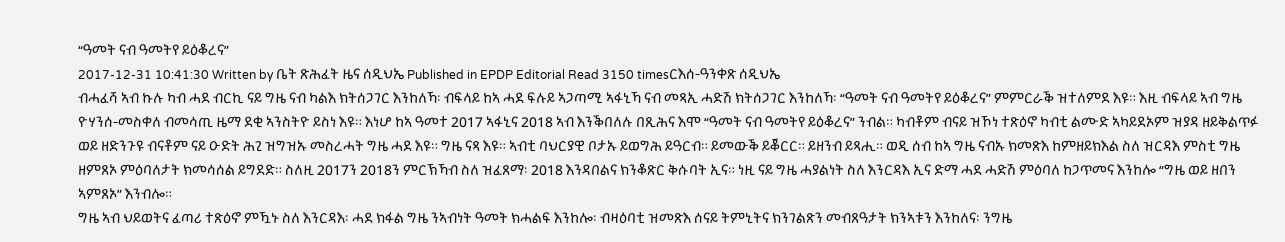“ዓመት ናብ ዓመትየ ይዕቆረና”
2017-12-31 10:41:30 Written by ቤት ጽሕፈት ዜና ሰዲህኤ Published in EPDP Editorial Read 3150 timesርእሰ-ዓንቀጽ ሰዲህኤ
ብሓፈሻ ኣብ ኩሉ ካብ ሓደ ብርኪ ናይ ግዜ ናብ ካልእ ክትሰጋገር እንከለኻ፡ ብፍላይ ከኣ ሓደ ፍሉይ ኣጋጣሚ ኣፋኒኻ ናብ መጻኢ ሓድሽ ክትሰጋገር እንከለኻ፡ “ዓመት ናብ ዓመትየ ይዕቆረና” ምምርራቕ ዝተለምደ እዩ። እዚ ብፍላይ ኣብ ግዜ ዮሃንሰ-መስቀለ ብመሳጢ ዜማ ደቂ ኣንስትዮ ይስነ እዩ። እነሆ ከኣ ዓመተ 2017 ኣፋኒና 2018 ኣብ እንቕበለሉ በጺሕና እሞ “ዓመት ናብ ዓመትየ ይዕቆረና” ንብል። ካብቶም ብናይ ዝኾነ ተጽዕኖ ካብቲ ልሙድ ኣካይደኦም ዝያዳ ዘይቅልጥፉ ወይ ዘድንጉዩ ብናቶም ናይ ዑድት ሕጊ ዝግዝኡ መስረሓት ግዜ ሓደ እዩ። ግዜ ናጻ እዩ። ኣብቲ ባህርያዊ ቦታኡ ይወግሕ ይዓርብ። ይመውቕ ይቖርር። ይዘንብ ይጻሒ። ወዲ ሰብ ከኣ ግዜ ናብኡ ክመጽእ ከምዘይክእል ስለ ዝርዳእ ምስቲ ግዜ ዘምጸኦ ምዕባለታት ክመሳሰል ይግደድ። ስለዚ 2017ን 2018ን ምርኽኻብ ስለ ዝፈጸማ፡ 2018 እንዳበልና ክንቆጽር ቅሱባት ኢና። ነዚ ናይ ግዜ ሓያልነት ስለ እንርዳእ ኢና ድማ ሓደ ሓድሽ ምዕባለ ከጋጥመና እንከሎ “ግዜ ወይ ዘበን ኣምጸኦ” እንብሎ።
ግዜ ኣብ ህይወትና ፈጣሪ ተጽዕኖ ምዃኑ ስለ እንርዳእ፡ ሓደ ክፋል ግዜ ንኣብነት ዓመት ክሓልፍ እንከሎ፡ ብዛዕባቲ ዝመጽእ ሰናይ ትምኒትና ክንገልጽን መብጸዓታት ክንኣቱን እንከለና፡ ንግዜ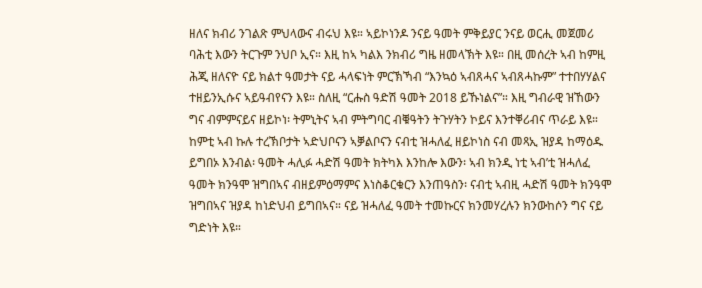ዘለና ክብሪ ንገልጽ ምህላውና ብሩህ እዩ። ኣይኮነንዶ ንናይ ዓመት ምቅይያር ንናይ ወርሒ መጀመሪ ባሕቲ እውን ትርጉም ንህቦ ኢና። እዚ ከኣ ካልእ ንክብሪ ግዜ ዘመላኽት እዩ። በዚ መሰረት ኣብ ከምዚ ሕጂ ዘለናዮ ናይ ክልተ ዓመታት ናይ ሓላፍነት ምርኽኻብ “እንኳዕ ኣብጸሓና ኣብጸሓኩም” ተተበሃሃልና ተዘይንኢሱና ኣይዓብየናን እዩ። ስለዚ “ርሑስ ዓድሽ ዓመት 2018 ይኹነልና”። እዚ ግብራዊ ዝኸውን ግና ብምምናይና ዘይኮነ፡ ትምኒትና ኣብ ምትግባር ብቑዓትን ትጉሃትን ኮይና እንተቐሪብና ጥራይ እዩ።
ከምቲ ኣብ ኩሉ ተረኽቦታት ኣድህቦናን ኣቓልቦናን ናብቲ ዝሓለፈ ዘይኮነስ ናብ መጻኢ ዝያዳ ከማዕዱ ይግበኦ እንብል፡ ዓመት ሓሊፉ ሓድሽ ዓመት ክትካእ እንከሎ እውን፡ ኣብ ክንዲ ነቲ ኣብ’ቲ ዝሓለፈ ዓመት ክንዓሞ ዝግበኣና ብዘይምዕማምና እነስቆርቁርን እንጠዓስን፡ ናብቲ ኣብዚ ሓድሽ ዓመት ክንዓሞ ዝግበኣና ዝያዳ ከነድህብ ይግበኣና። ናይ ዝሓለፈ ዓመት ተመኩርና ክንመሃረሉን ክንውከሶን ግና ናይ ግድነት እዩ።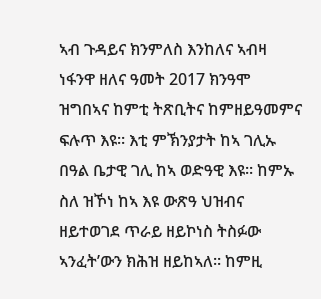ኣብ ጉዳይና ክንምለስ እንከለና ኣብዛ ነፋንዋ ዘለና ዓመት 2017 ክንዓሞ ዝግበኣና ከምቲ ትጽቢትና ከምዘይዓመምና ፍሉጥ እዩ። እቲ ምኽንያታት ከኣ ገሊኡ በዓል ቤታዊ ገሊ ከኣ ወድዓዊ እዩ። ከምኡ ስለ ዝኾነ ከኣ እዩ ውጽዓ ህዝብና ዘይተወገደ ጥራይ ዘይኮነስ ትስፉው ኣንፈት’ውን ክሕዝ ዘይከኣለ። ከምዚ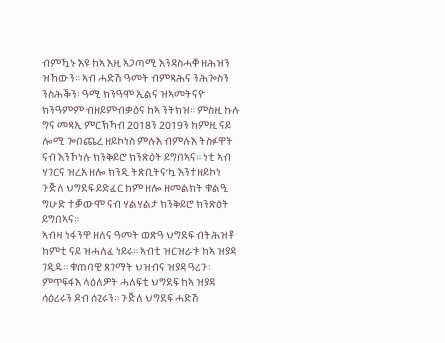ብምዃኑ እዩ ከኣ እዚ ኣጋጣሚ እንዳስሓቐ ዘሕዝን ዝኸውን። ኣብ ሓድሽ ዓመት ብምጻሕና ንሕጐስን ንስሕቕን፡ ዓሚ ክንዓሞ ኢልና ዝኣመትናዮ ክንዓምም ብዘይምብቃዕና ከኣ ንትክዝ። ምስዚ ኩሉ ግና መጻኢ ምርኽኻብ 2018ን 2019ን ከምዚ ናይ ሎሚ ጐበጨረ ዘይኮነስ ምሉእ ብምሉእ ትስፉዋት ናብ እንኾነሉ ክንቅይሮ ክንጽዕት ይግበኣና። ነቲ ኣብ ሃገርና ዝረአ ዘሎ ክንዲ ትጽቢትና’ኳ እንተዘይኮነ ጉጅለ ህግደፍ ይድፈር ከም ዘሎ ዘመልክት ቁልዒ ግሁድ ተቓውሞ ናብ ሃልሃልታ ክንቅይሮ ክንጽዕት ይግበኣና።
ኣብዛ ነፋንዋ ዘለና ዓመት ወጽዓ ህግደፍ ብትሕዝቶ ከምቲ ናይ ዝሓለፈ ነይሩ። ኣብቲ ዝርዝራቱ ከኣ ዝያዳ ገዲዱ። ቁጠባዊ ጸገማት ህዝብና ዝያዳ ዓሪጉ፡ ምጥፍፋእ ላዕለዎት ሓለፍቲ ህግደፍ ከኣ ዝያዳ ሳዕሪሩን ዶብ ሰጊሩን። ጉጅለ ህግደፍ ሓድሽ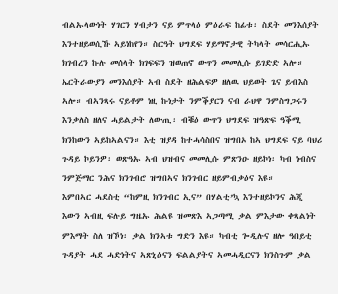ብልኡላውነት ሃገርን ሃብታን ናይ ምጥላዕ ምዕራፍ ከፊቱ፡ ስደት መንእሰያት እንተዘይወሲኹ ኣይነከየን። ስርዓት ህግደፍ ሃይማኖታዊ ትካላት መሳርሒኡ ክገብረን ኩሉ መሰላት ክገፍፍን ዝወጠኖ ውጥን መመሊሱ ይገድድ ኣሎ። ኤርትራውያን መንእሰያት ኣብ ስደት ዘሕልፍዎ ዘለዉ ህይወት ጌና ይብእስ ኣሎ። ብኣንጻሩ ናይቶም ነዚ ኩነታት ንምቕያርን ናብ ራህዋ ንምስግጋሩን እንቃለስ ዘለና ሓይልታት ለውጢ፡ ብቑዕ ውጥን ህግደፍ ዝዓጽፍ ዓቕሚ ክንከውን ኣይከኣልናን። እቲ ዝያዳ ከተሓሳስበና ዝግበኦ ከኣ ህግደፍ ናይ ባህሪ ጉዳይ ኮይንዎ፡ ወጽዓኡ ኣብ ህዝብና መመሊሱ ምጽንዑ ዘይኮነ፡ ካብ ነብስና ንምጅማር ንሕና ክንገብሮ ዝግበኣና ክንገብር ዘይምብቃዕና እዩ።
እምበኣር ሓደስቲ “ከምዚ ክንገብር ኢና” በሃልቲ’ኳ እንተዘይኮንና ሕጂ እውን ኣብዚ ፍሉይ ግዜኡ ሕልዩ ዝመጽእ ኣጋጣሚ ቃል ምእታው ቀጻልነት ምእማት ስለ ዝኾነ፡ ቃል ክንኣቱ ግድን እዩ። ካብቲ ጐዲሉና ዘሎ ዓበይቲ ጉዳያት ሓደ ሓድነትና ኣጽኒዕናን ፍልልያትና ኣመሓዲርናን ክንስጉም ቃል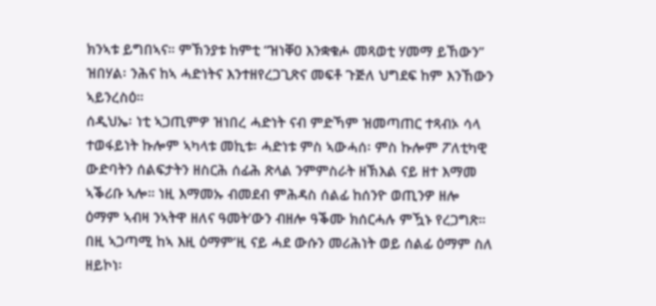ክንኣቱ ይግበኣና። ምኽንያቱ ከምቲ “ዝነቐዐ እንቋቁሖ መጻወቲ ሃመማ ይኸውን” ዝበሃል፡ ንሕና ከኣ ሓድነትና እንተዘየረጋጊጽና መፍቶ ጉጅለ ህግደፍ ከም እንኸውን ኣይንረስዕ።
ሰዲህኤ፡ ነቲ ኣጋጢምዎ ዝነበረ ሓድነት ናብ ምድኻም ዝመጣጠር ተጻብኦ ሳላ ተወፋይነት ኩሎም ኣካላቱ መኪቱ፡ ሓድነቱ ምስ ኣውሓሰ፡ ምስ ኩሎም ፖለቲካዊ ውድባትን ሰልፍታትን ዘስርሕ ሰፊሕ ጽላል ንምምስራት ዘኽእል ናይ ዘተ እማመ ኣቕሪቡ ኣሎ። ነዚ እማመኡ ብመደብ ምሕዳስ ሰልፊ ከሰንዮ ወጢንዎ ዘሎ ዕማም ኣብዛ ንኣትዋ ዘለና ዓመት’ውን ብዘሎ ዓቕሙ ክሰርሓሉ ምዃኑ የረጋግጽ። በዚ ኣጋጣሚ ከኣ እዚ ዕማም’ዚ ናይ ሓደ ውሱን መሪሕነት ወይ ሰልፊ ዕማም ስለ ዘይኮነ፡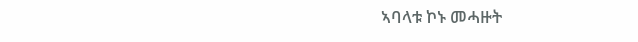ኣባላቱ ኮኑ መሓዙት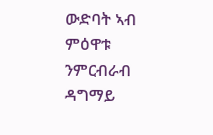ውድባት ኣብ ምዕዋቱ ንምርብራብ ዳግማይ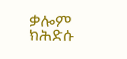ቃሎም ክሕድሱ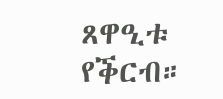ጸዋዒቱ የቕርብ።